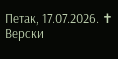Петак, 17.07.2026. ✝ Верски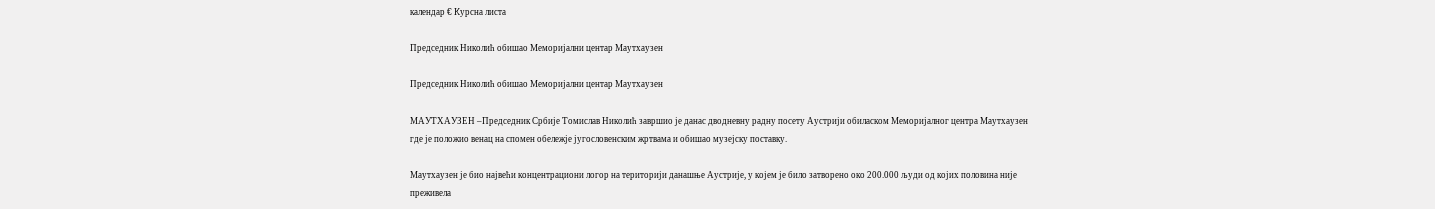календар € Курсна листа

Председник Николић обишао Меморијални центар Маутхаузен

Председник Николић обишао Меморијални центар Маутхаузен

МАУТХАУЗЕН –Председник Србије Томислав Николић завршио је данас дводневну радну посету Аустрији обиласком Меморијалног центра Маутхаузен где је положио венац на спомен обележје југословенским жртвама и обишао музејску поставку.

Маутхаузен је био највећи концентрациони логор на територији данашње Аустрије, у којем је било затворено око 200.000 људи од којих половина није преживела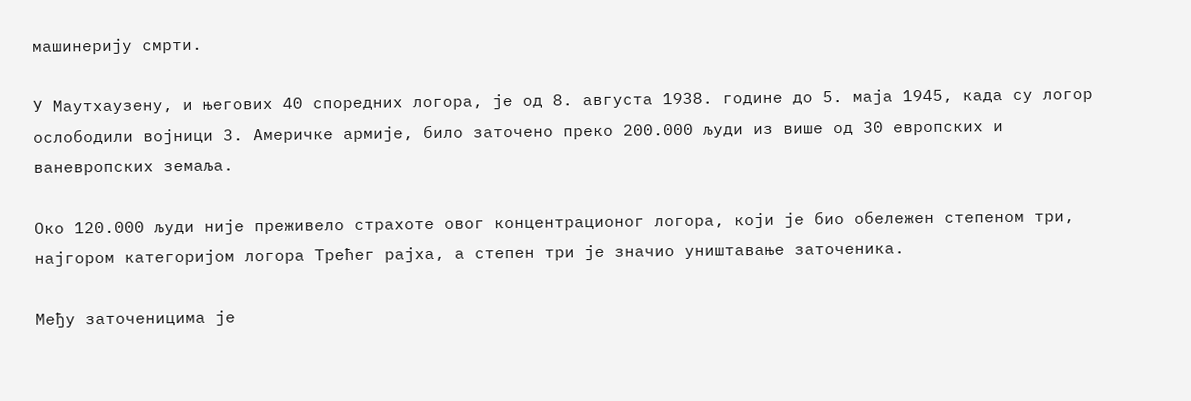машинерију смрти.

У Маутхаузену, и његових 40 споредних логора, је од 8. августа 1938. године до 5. маја 1945, када су логор ослободили војници 3. Америчке армије, било заточено преко 200.000 људи из више од 30 европских и ваневропских земаља.

Око 120.000 људи није преживело страхоте овог концентрационог логора, који је био обележен степеном три, најгором категоријом логора Трећег рајха, а степен три је значио уништавање заточеника.

Међу заточеницима је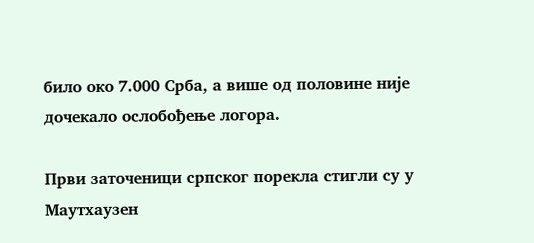било око 7.000 Срба, а више од половине није дочекало ослобођење логора.

Први заточеници српског порекла стигли су у Маутхаузен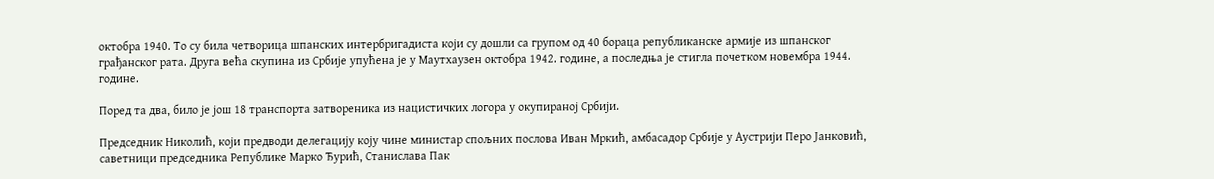октобра 1940. То су била четворица шпанских интербригадиста који су дошли са групом од 40 бораца републиканске армије из шпанског грађанског рата. Друга већа скупина из Србије упућена је у Маутхаузен октобра 1942. године, а последња је стигла почетком новембра 1944. године.

Поред та два, било је још 18 транспорта затвореника из нацистичких логора у окупираној Србији.

Председник Николић, који предводи делегацију коју чине министар спољних послова Иван Мркић, амбасадор Србије у Аустрији Перо Јанковић, саветници председника Републике Марко Ђурић, Станислава Пак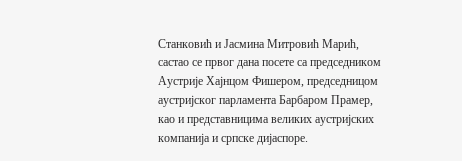Станковић и Јасмина Митровић Марић, састао се првог дана посете са председником Аустрије Хајнцом Фишером, председницом аустријског парламента Барбаром Прамер, као и представницима великих аустријских компанија и српске дијаспоре.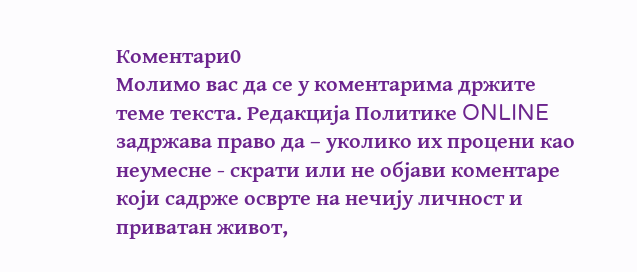Коментари0
Молимо вас да се у коментарима држите теме текста. Редакција Политике ONLINE задржава право да – уколико их процени као неумесне - скрати или не објави коментаре који садрже осврте на нечију личност и приватан живот,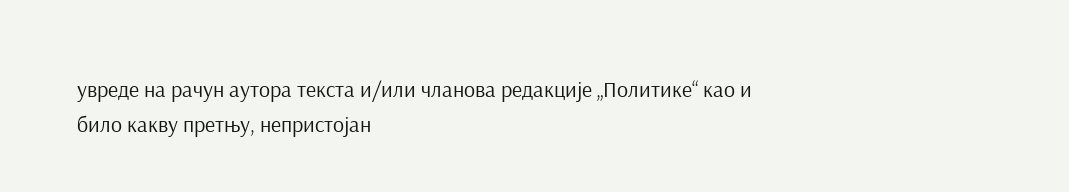увреде на рачун аутора текста и/или чланова редакције „Политике“ као и било какву претњу, непристојан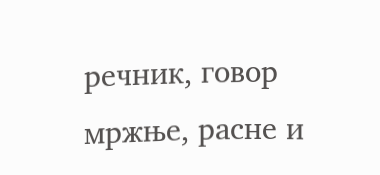речник, говор мржње, расне и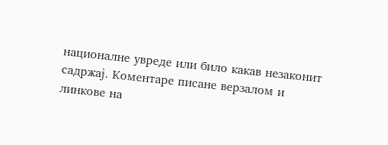националне увреде или било какав незаконит садржај. Коментаре писане верзалом и линкове на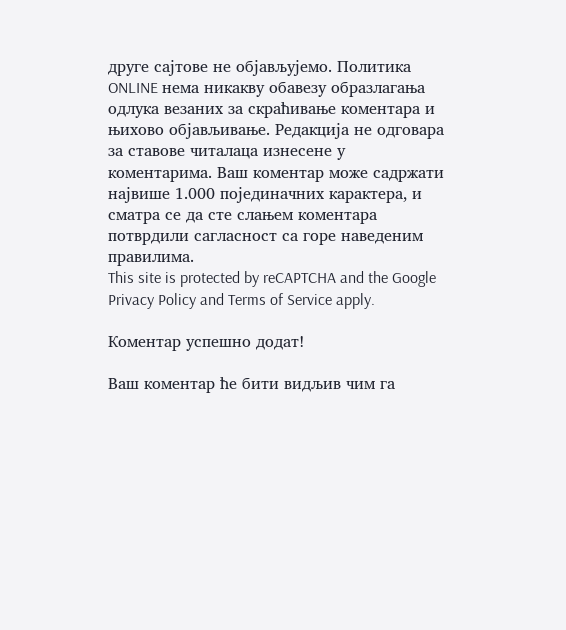друге сајтове не објављујемо. Политика ONLINE нема никакву обавезу образлагања одлука везаних за скраћивање коментара и њихово објављивање. Редакција не одговара за ставове читалаца изнесене у коментарима. Ваш коментар може садржати највише 1.000 појединачних карактера, и сматра се да сте слањем коментара потврдили сагласност са горе наведеним правилима.
This site is protected by reCAPTCHA and the Google Privacy Policy and Terms of Service apply.

Комeнтар успeшно додат!

Ваш комeнтар ћe бити видљив чим га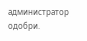администратор одобри.